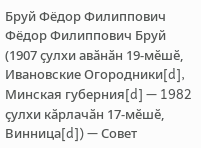Бруй Фёдор Филиппович
Фёдор Филиппович Бруй (1907 ҫулхи авӑнӑн 19-мӗшӗ, Ивановские Огородники[d], Минская губерния[d] — 1982 ҫулхи кӑрлачӑн 17-мӗшӗ, Винница[d]) — Совет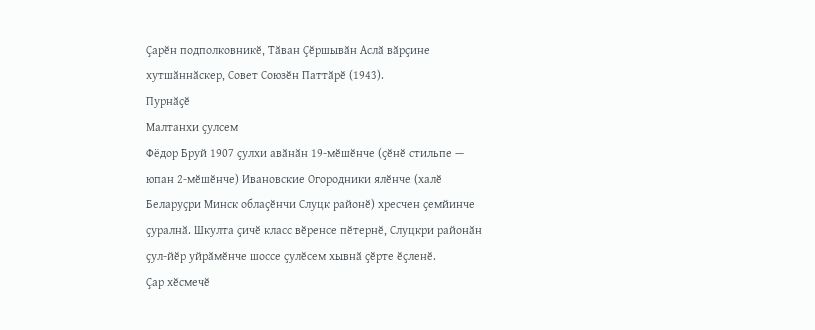Ҫарӗн подполковникӗ, Тӑван Ҫӗршывӑн Аслӑ вӑрҫине хутшӑннӑскер, Совет Союзӗн Паттӑрӗ (1943).
Пурнӑҫӗ
Малтанхи ҫулсем
Фёдор Бруй 1907 ҫулхи авӑнӑн 19-мӗшӗнче (ҫӗнӗ стильпе — юпан 2-мӗшӗнче) Ивановские Огородники ялӗнче (халӗ Беларуҫри Минск облаҫӗнчи Слуцк районӗ) хресчен ҫемйинче ҫуралнӑ. Шкулта ҫичӗ класс вӗренсе пӗтернӗ, Слуцкри районӑн ҫул-йӗр уйрӑмӗнче шоссе ҫулӗсем хывнӑ ҫӗрте ӗҫленӗ.
Ҫар хӗсмечӗ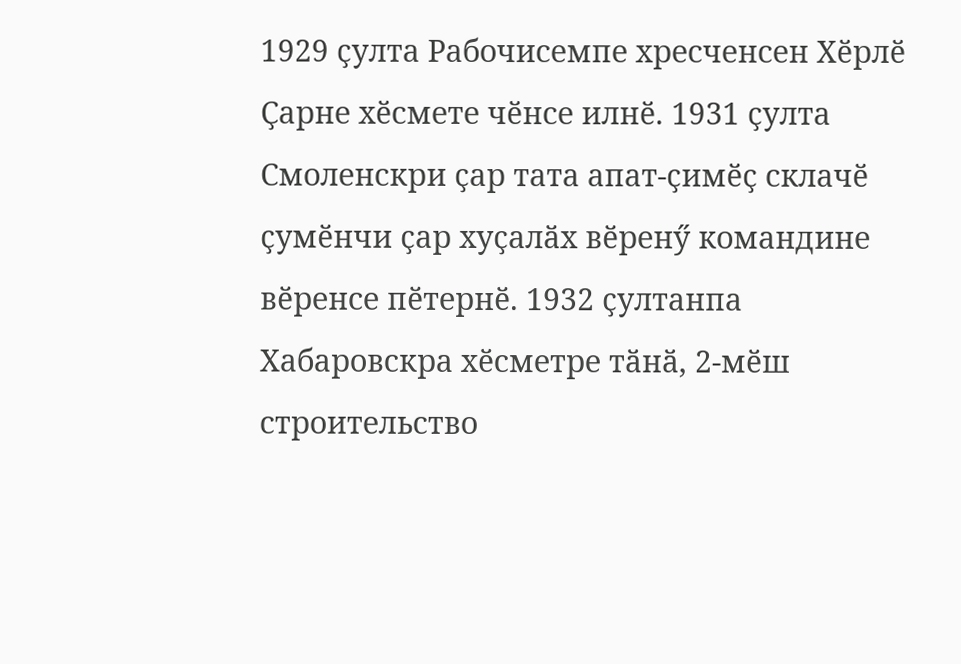1929 ҫулта Рабочисемпе хресченсен Хӗрлӗ Ҫарне хӗсмете чӗнсе илнӗ. 1931 ҫулта Смоленскри ҫар тата апат-ҫимӗҫ склачӗ ҫумӗнчи ҫар хуҫалӑх вӗренӳ командине вӗренсе пӗтернӗ. 1932 ҫултанпа Хабаровскра хӗсметре тӑнӑ, 2-мӗш строительство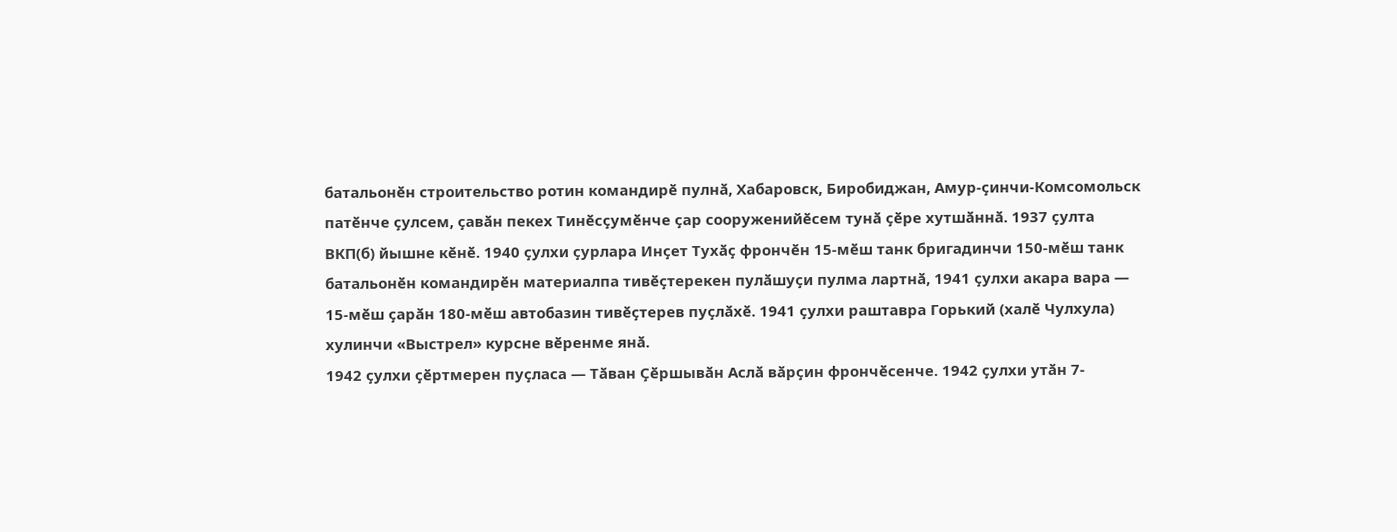батальонӗн строительство ротин командирӗ пулнӑ, Хабаровск, Биробиджан, Амур-ҫинчи-Комсомольск патӗнче ҫулсем, ҫавӑн пекех Тинӗсҫумӗнче ҫар сооруженийӗсем тунӑ ҫӗре хутшӑннӑ. 1937 ҫулта ВКП(б) йышне кӗнӗ. 1940 ҫулхи ҫурлара Инҫет Тухӑҫ фрончӗн 15-мӗш танк бригадинчи 150-мӗш танк батальонӗн командирӗн материалпа тивӗҫтерекен пулӑшуҫи пулма лартнӑ, 1941 ҫулхи акара вара — 15-мӗш ҫарӑн 180-мӗш автобазин тивӗҫтерев пуҫлӑхӗ. 1941 ҫулхи раштавра Горький (халӗ Чулхула) хулинчи «Выстрел» курсне вӗренме янӑ.
1942 ҫулхи ҫӗртмерен пуҫласа — Тӑван Ҫӗршывӑн Аслӑ вӑрҫин фрончӗсенче. 1942 ҫулхи утӑн 7-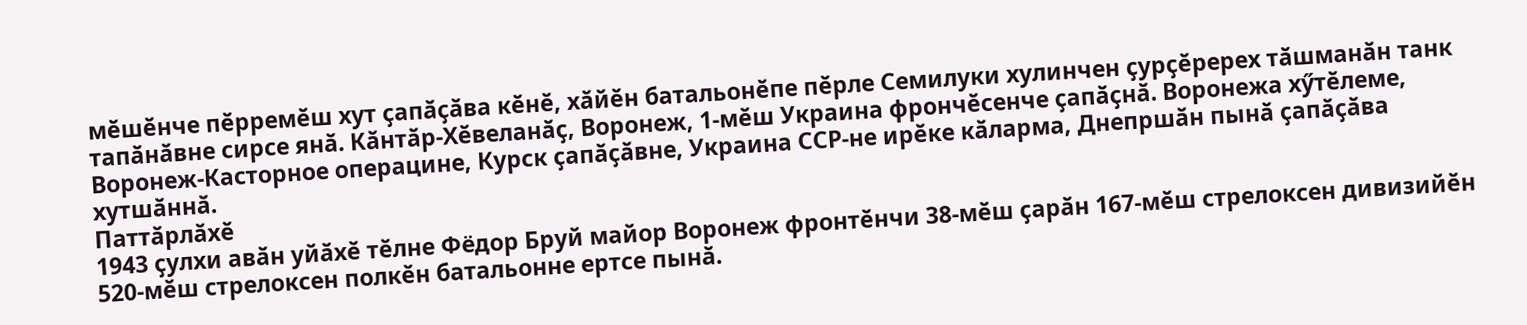мӗшӗнче пӗрремӗш хут ҫапӑҫӑва кӗнӗ, хӑйӗн батальонӗпе пӗрле Семилуки хулинчен ҫурҫӗререх тӑшманӑн танк тапӑнӑвне сирсе янӑ. Кӑнтӑр-Хӗвеланӑҫ, Воронеж, 1-мӗш Украина фрончӗсенче ҫапӑҫнӑ. Воронежа хӳтӗлеме, Воронеж-Касторное операцине, Курск ҫапӑҫӑвне, Украина ССР-не ирӗке кӑларма, Днепршӑн пынӑ ҫапӑҫӑва хутшӑннӑ.
Паттӑрлӑхӗ
1943 ҫулхи авӑн уйӑхӗ тӗлне Фёдор Бруй майор Воронеж фронтӗнчи 38-мӗш ҫарӑн 167-мӗш стрелоксен дивизийӗн 520-мӗш стрелоксен полкӗн батальонне ертсе пынӑ.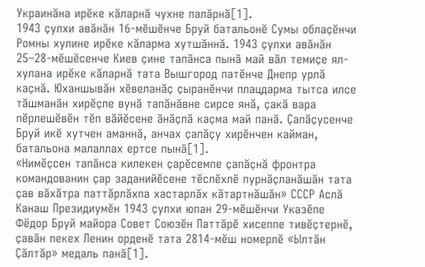Украинӑна ирӗке кӑларнӑ чухне палӑрнӑ[1].
1943 ҫулхи авӑнӑн 16-мӗшӗнче Бруй батальонӗ Сумы облаҫӗнчи Ромны хулине ирӗке кӑларма хутшӑннӑ. 1943 ҫулхи авӑнӑн 25–28-мӗшӗсенче Киев ҫине тапӑнса пынӑ май вӑл темиҫе ял-хулана ирӗке кӑларнӑ тата Вышгород патӗнче Днепр урлӑ каҫнӑ. Юханшывӑн хӗвеланӑҫ ҫыранӗнчи плацдарма тытса илсе тӑшманӑн хирӗҫле вунӑ тапӑнӑвне сирсе янӑ, ҫакӑ вара пӗрлешӗвӗн тӗп вӑйӗсене ӑнӑҫлӑ каҫма май панӑ. Ҫапӑҫусенче Бруй икӗ хутчен аманнӑ, анчах ҫапӑҫу хирӗнчен кайман, батальона малаллах ертсе пынӑ[1].
«Нимӗҫсен тапӑнса килекен ҫарӗсемпе ҫапӑҫнӑ фронтра командованин ҫар заданийӗсене тӗслӗхлӗ пурнӑҫланӑшӑн тата ҫав вӑхӑтра паттӑрлӑхпа хастарлӑх кӑтартнӑшӑн» СССР Аслӑ Канаш Президиумӗн 1943 ҫулхи юпан 29-мӗшӗнчи Указӗпе Фёдор Бруй майора Совет Союзӗн Паттӑрӗ хисеппе тивӗҫтернӗ, ҫавӑн пекех Ленин орденӗ тата 2814-мӗш номерлӗ «Ылтӑн Ҫӑлтӑр» медаль панӑ[1].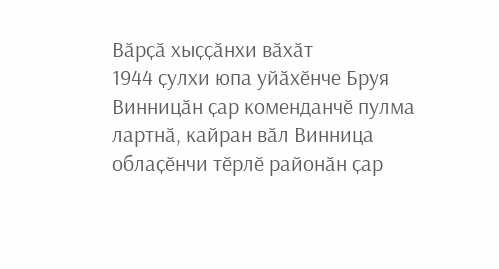Вӑрҫӑ хыҫҫӑнхи вӑхӑт
1944 ҫулхи юпа уйӑхӗнче Бруя Винницӑн ҫар коменданчӗ пулма лартнӑ, кайран вӑл Винница облаҫӗнчи тӗрлӗ районӑн ҫар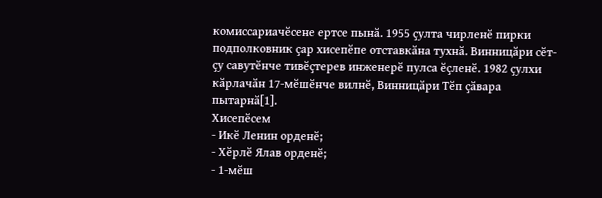комиссариачӗсене ертсе пынӑ. 1955 ҫулта чирленӗ пирки подполковник ҫар хисепӗпе отставкӑна тухнӑ. Винницӑри сӗт-ҫу савутӗнче тивӗҫтерев инженерӗ пулса ӗҫленӗ. 1982 ҫулхи кӑрлачӑн 17-мӗшӗнче вилнӗ, Винницӑри Тӗп ҫӑвара пытарнӑ[1].
Хисепӗсем
- Икӗ Ленин орденӗ;
- Хӗрлӗ Ялав орденӗ;
- 1-мӗш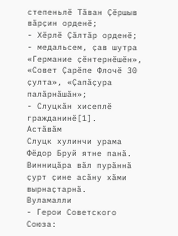степеньлӗ Тӑван Ҫӗршыв вӑрҫин орденӗ;
- Хӗрлӗ Ҫӑлтӑр орденӗ;
- медальсем, ҫав шутра «Германие ҫӗнтернӗшӗн», «Совет Ҫарӗпе Флочӗ 30 ҫулта», «Ҫапӑҫура палӑрнӑшӑн»;
- Слуцкӑн хисеплӗ гражданинӗ[1].
Астӑвӑм
Слуцк хулинчи урама Фёдор Бруй ятне панӑ. Винницӑра вӑл пурӑннӑ ҫурт ҫине асӑну хӑми вырнаҫтарнӑ.
Вуламалли
- Герои Советского Союза: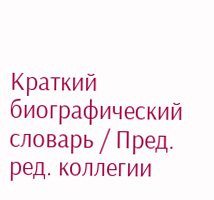Краткий биографический словарь / Пред. ред. коллегии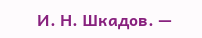И. Н. Шкадов. —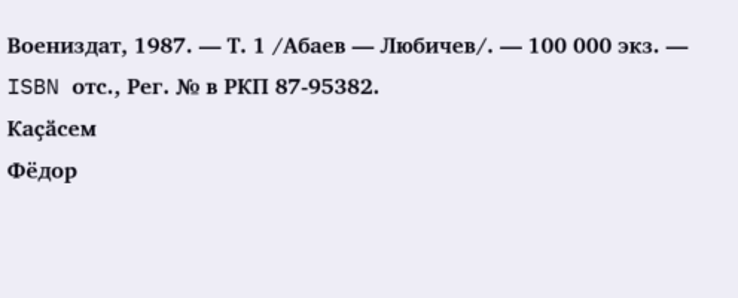Воениздат, 1987. — Т. 1 /Абаев — Любичев/. — 100 000 экз. — ISBN отс., Рег. № в РКП 87-95382.
Каҫӑсем
Фёдор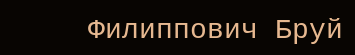Филиппович Бруй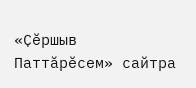«Ҫӗршыв Паттӑрӗсем» сайтра